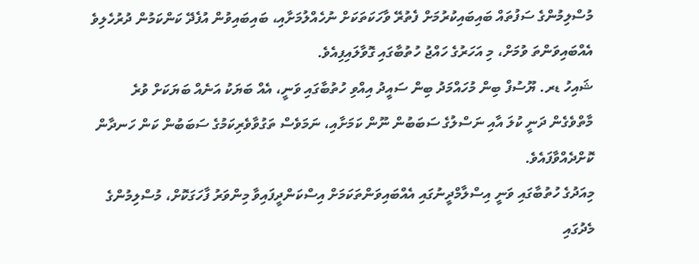މުސްލިމުންގެ ސަފުތައް ބައިބައިކުރުމަށް ފެތުރޭ ވާހަކަތަކަށް ނުހެއްލުމަށާއި، ބައިބައިވުން އުފެދޭ ކަންކަމުން ދުރުހެލިވެ އެއްބައިވަންތަ ވުމަށް، މި އަހަރުގެ ހައްޖު ހުތުބާގައި ގޮވާލައިފިއެވެ.
ޝައިހު ޑރ. ޔޫސުފް ބިން މުހައްމަދު ބިން ސައީދު އިއްވި ހުތުބާގައި ވަނީ، އެއް ބަޔަކު އަނެއް ބަޔަކަށް ވުރެ މާތްވެގެން ދަނީ ކުލަ އާއި ނަސްލުގެ ސަބަބުން ނޫން ކަމަށާއި، ނަމަވެސް ތަގުވާވެރިކަމުގެ ސަބަބުން ކަން ހަނދާން ކޮށްދެއްވާފައެވެ.
މިއަދުގެ ހުތުބާގައި ވަނީ އިސްލާމްދީނުގައި އެއްބައިވަންތަކަމަށް އިސްކަންދީފައިވާ މިންވަރު ފާހަގަކޮށް، މުސްލިމުންގެ މެދުގައި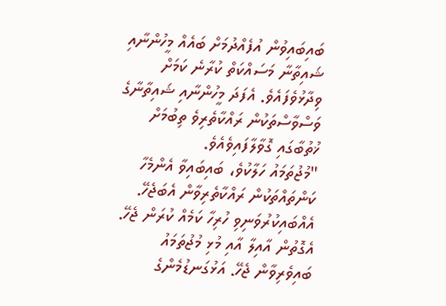ބައިބައިވުން އުފެއްދުމަށް ބައެއް މީހުންނާއި ޝައިތާނާ މަސައްކަތް ކުރާނެ ކަމަށް ވިދާޅުވެފައެވެ. އެފަދަ މީހުންނާއި ޝައިތާނާގެ ވަސްވާސްތަކުން ރައްކާތެރިވެ ތިބުމަށް ޚުތުބާގައި ގޮވާލާފައިވެއެވެ.
"މުޖުތަމައު ހަލާކުވެ، ބައިބައިވާ އެންމެހާ ކަންތައްތަކުން ރައްކާތެރިވާން އެބަޖެހޭ. އެއްބައިކުރުވަނިވި ހުރިހާ ކަމެއް ކުރަން ޖެހޭ. އެގޮތުން އާއިލާ އާއި މުޅި މުޖުތަމައު ބައިވެރިވާން ޖެހޭ. އަޅުގަނޑުމެންގެ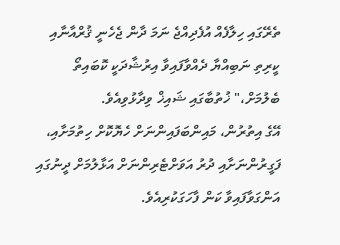ތެރޭގައި ހިލާފެއް އުފެދިއްޖެ ނަމަ ދާން ޖެހެނީ ޤުރްއާނާއި ކީރިތި ނަބިއްޔާ ދެއްވާފައިވާ އިރުޝާދަކީ ކޮބައިތޯ ބެލުމަށް،" ޚުތުބާގައި ޝައިޚް ވިދާޅުވިއެވެ.
އޭގެ އިތުރުން، މައިންބަފައިންނަށް ހެޔޮކޮށް ހިތުމަށާއި، ފަގީރުންނަށާއި ދުރު އަވަށްޓެރިންނަށް އަޅާލުމަށް ދީނުގައި އަންގަވާފައިވާ ކަން ފާހަގަކުރިއެވެ.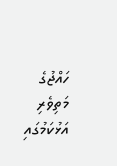ހައްޖުގެ މަތިވެރި އަޅުކަމުގައި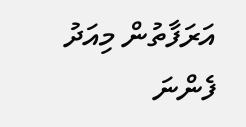އަރަފާތުން މިއަދު ފެންނަ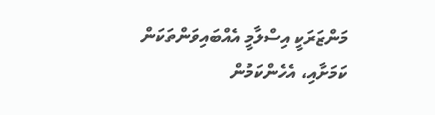މަންޒަރަކީ އިސްލާމީ އެއްބައިވަންތަކަން ކަމަށާއި، އެހެންކަމުން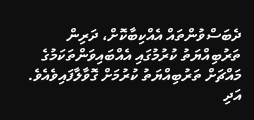ދެބަސްވުންތައް އެއްކިބާކޮށް، ދަރިން ތަރުބިއްޔަތު ކުރުމުގައި އެއްބައިވަންތަކަމުގެ މައްޗަށް ތަރުބިއްޔަތު ކުރުމަށް ގޮވާލާފައިވެއެވެ.
އަދި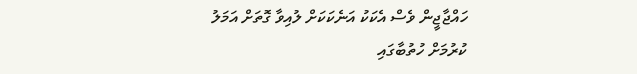ހައްޖާޖީން ވެސް އެކަކު އަނެކަކަށް ލުއިވާ ގޮތަށް އަމަލު ކުރުމަށް ހުތުބާގައި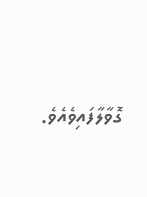ގޮވާލާފައިވެއެވެ.